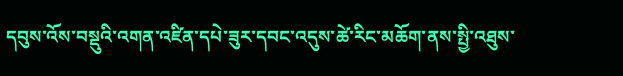དབུས་འོས་བསྡུའི་འགན་འཛིན་དཔེ་ཟུར་དབང་འདུས་ཚེ་རིང་མཆོག་ནས་སྤྱི་འཐུས་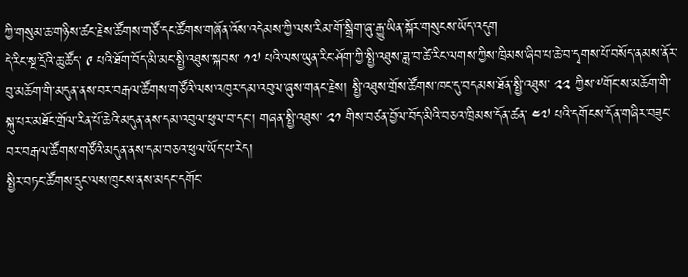ཀྱི་གསུམ་ཆ་གཉིས་ཚང་རྗེས་ཚོགས་གཙོ་དང་ཚོགས་གཞོན་འོས་འདེམས་ཀྱི་ལས་རིམ་གོ་སྒྲིག་ཞུ་རྒྱུ་ཡིན་སྐོར་གསུངས་ཡོད་འདུག
དེ་རིང་སྔ་དྲོའི་ཆུ་ཚོད་ ༩ པའི་ཐོག་བོད་མི་མང་སྤྱི་འཐུས་སྐབས་ ༡༧ པའི་ལས་ཡུན་རིང་ཤོག་ཀྱི་སྤྱི་འཐུས་ཟླ་བ་ཚེ་རིང་ལགས་ཀྱིས་ཁྲིམས་ཞིབ་པ་ཆེ་བ་དྭགས་པོ་བསོད་ནམས་ནོར་བུ་མཆོག་གི་མདུན་ནས་བར་བརྒལ་ཚོགས་གཙོའི་ལས་འཁུར་དམ་འབུལ་ཞུས་གནང་རྗེས། སྤྱི་འཐུས་གྲོས་ཚོགས་ཁང་དུ་བདམས་ཐོན་སྤྱི་འཐུས་ ༢༢ ཀྱིས་༸གོང་ས་མཆོག་གི་སྐུ་པར་མཐོང་གྲོལ་རིན་པོ་ཆེའི་མདུན་ནས་དམ་འབུལ་ཕུལ་བ་དང་། གཞན་སྤྱི་འཐུས་ ༢༡ གིས་བཙན་བྱོལ་བོད་མིའི་བཅའ་ཁྲིམས་དོན་ཚན་ ༤༧ པའི་དགོངས་དོན་གཞིར་བཟུང་བར་བརྒལ་ཚོགས་གཙོའི་མདུན་ནས་དམ་བཅའ་ཕུལ་ཡོད་པ་རེད།
སྤྱིར་བཏང་ཚོགས་དྲུང་ལས་ཁུངས་ནས་མདང་དགོང་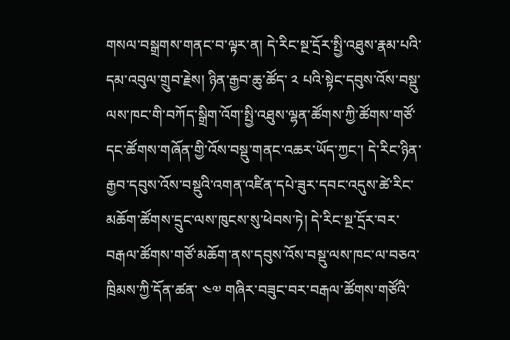གསལ་བསྒྲགས་གནང་བ་ལྟར་ན། དེ་རིང་སྔ་དྲོར་སྤྱི་འཐུས་རྣམ་པའི་དམ་འབུལ་གྲུབ་རྗེས། ཉིན་རྒྱབ་ཆུ་ཚོད་ ༢ པའི་སྟེང་དབུས་འོས་བསྡུ་ལས་ཁང་གི་བཀོད་སྒྲིག་འོག་སྤྱི་འཐུས་ལྷན་ཚོགས་ཀྱི་ཚོགས་གཙོ་དང་ཚོགས་གཞོན་གྱི་འོས་བསྡུ་གནང་འཆར་ཡོད་ཀྱང་། དེ་རིང་ཉིན་རྒྱབ་དབུས་འོས་བསྡུའི་འགན་འཛིན་དཔེ་ཟུར་དབང་འདུས་ཚེ་རིང་མཆོག་ཚོགས་དྲུང་ལས་ཁུངས་སུ་ཕེབས་ཏེ། དེ་རིང་སྔ་དྲོར་བར་བརྒལ་ཚོགས་གཙོ་མཆོག་ནས་དབུས་འོས་བསྡུ་ལས་ཁང་ལ་བཅའ་ཁྲིམས་ཀྱི་དོན་ཚན་ ༤༧ གཞིར་བཟུང་བར་བརྒལ་ཚོགས་གཙོའི་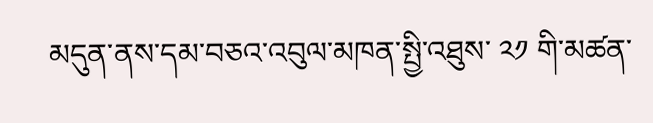མདུན་ནས་དམ་བཅའ་འབུལ་མཁན་སྤྱི་འཐུས་ ༢༡ གི་མཚན་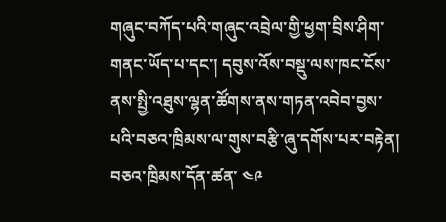གཞུང་བཀོད་པའི་གཞུང་འབྲེལ་གྱི་ཕྱག་བྲིས་ཤིག་གནང་ཡོད་པ་དང་། དབུས་འོས་བསྡུ་ལས་ཁང་ངོས་ནས་སྤྱི་འཐུས་ལྷན་ཚོགས་ནས་གཏན་འབེབ་བྱས་པའི་བཅའ་ཁྲིམས་ལ་གུས་བརྩི་ཞུ་དགོས་པར་བརྟེན། བཅའ་ཁྲིམས་དོན་ཚན་ ༤༩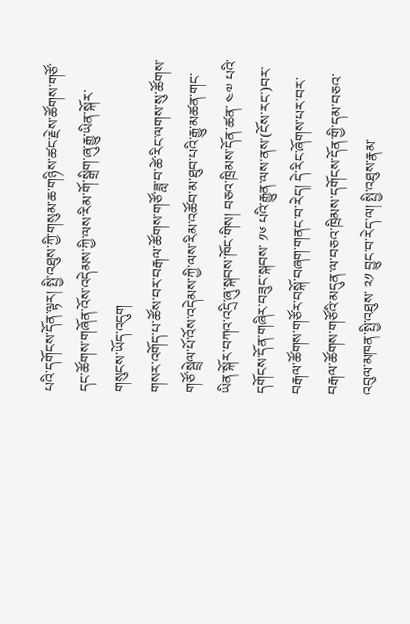པའི་དགོངས་དོན་ལྟར། སྤྱི་འཐུས་ཀྱི་གསུམ་ཆ་གཉིས་ཚང་རྗེས་ཚོགས་གཙོ་དང་ཚོགས་གཞོན་འོས་འདེམས་ཀྱི་ལས་རིམ་གོ་སྒྲིག་ཞུ་རྒྱུ་ཡིན་སྐོར་གསུངས་ཡོད་འདུག
གསར་འགོད་པ་ཚོས་བར་བརྒལ་ཚོགས་གཙོ་ཟླ་བ་ཚེ་རིང་ལགས་སུ་ཚོགས་གཙོ་སྦྲེལ་པོ་འོས་འདེམས་ཀྱི་ལས་རིམ་འཚོབ་མ་ཐུབ་པའི་རྒྱུ་མཚན་གང་ཡིན་སྐོར་བཀའ་འདྲི་ཞུ་སྐབས་ཁོང་གིས། བཅའ་ཁྲིམས་དོན་ཚན་ ༤༧ པའི་དགོངས་དོན་གཞིར་བཟུང་སྐབས་ ༡༦ པའི་རྒྱུན་ལས་ནས་(ངོས་རང་)བར་བརྒལ་ཚོགས་གཙོར་བསྐོ་བཞག་གནང་བ་རེད། དེ་རིང་ཞོགས་པར་བར་བརྒལ་ཚོགས་གཙོའི་མདུན་ལ་བཅའ་ཁྲིམས་དགོངས་དོན་གྱི་དམ་བཅའ་འབུལ་མཁན་སྤྱི་འཐུས་ ༢༡ བྱུང་བ་རེད་ལ། སྤྱི་འཐུས་རྣམ་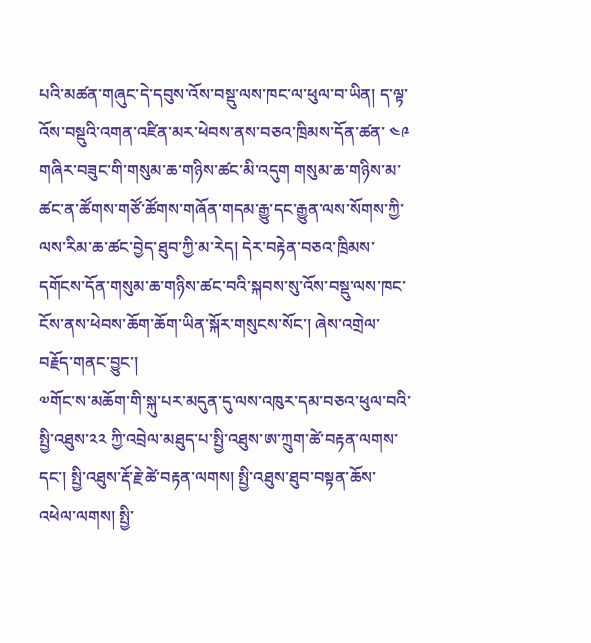པའི་མཚན་གཞུང་དེ་དབུས་འོས་བསྡུ་ལས་ཁང་ལ་ཕུལ་བ་ཡིན། ད་ལྟ་འོས་བསྡུའི་འགན་འཛིན་མར་ཕེབས་ནས་བཅའ་ཁྲིམས་དོན་ཚན་ ༤༩ གཞིར་བཟུང་གི་གསུམ་ཆ་གཉིས་ཚང་མི་འདུག གསུམ་ཆ་གཉིས་མ་ཚང་ན་ཚོགས་གཙོ་ཚོགས་གཞོན་གདམ་རྒྱུ་དང་རྒྱུན་ལས་སོགས་ཀྱི་ལས་རིམ་ཆ་ཚང་བྱེད་ཐུབ་ཀྱི་མ་རེད། དེར་བརྟེན་བཅའ་ཁྲིམས་དགོངས་དོན་གསུམ་ཆ་གཉིས་ཚང་བའི་སྐབས་སུ་འོས་བསྡུ་ལས་ཁང་ངོས་ནས་ཕེབས་ཆོག་ཆོག་ཡིན་སྐོར་གསུངས་སོང་། ཞེས་འགྲེལ་བརྗོད་གནང་བྱུང་།
༧གོང་ས་མཆོག་གི་སྐུ་པར་མདུན་དུ་ལས་འཁུར་དམ་བཅའ་ཕུལ་བའི་སྤྱི་འཐུས་༢༢ ཀྱི་འབྲེལ་མཐུད་པ་སྤྱི་འཐུས་ཨ་ཀྲུག་ཚེ་བརྟན་ལགས་དང་། སྤྱི་འཐུས་རྡོ་རྗེ་ཚེ་བརྟན་ལགས། སྤྱི་འཐུས་ཐུབ་བསྟན་ཆོས་འཕེལ་ལགས། སྤྱི་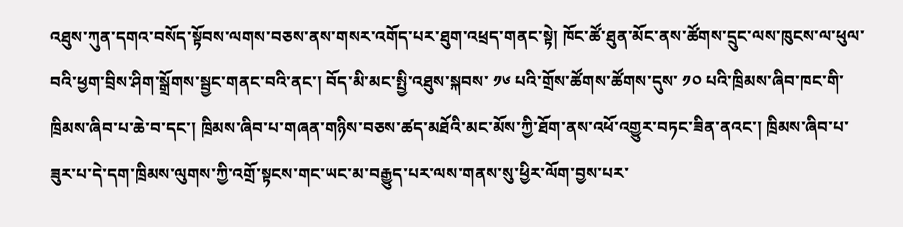འཐུས་ཀུན་དགའ་བསོད་སྟོབས་ལགས་བཅས་ནས་གསར་འགོད་པར་ཐུག་འཕྲད་གནང་སྟེ། ཁོང་ཚོ་ཐུན་མོང་ནས་ཚོགས་དྲུང་ལས་ཁུངས་ལ་ཕུལ་བའི་ཕྱག་བྲིས་ཤིག་སྒྲོགས་སྦྱང་གནང་བའི་ནང་། བོད་མི་མང་སྤྱི་འཐུས་སྐབས་ ༡༦ པའི་གྲོས་ཚོགས་ཚོགས་དུས་ ༡༠ པའི་ཁྲིམས་ཞིབ་ཁང་གི་ཁྲིམས་ཞིབ་པ་ཆེ་བ་དང་། ཁྲིམས་ཞིབ་པ་གཞན་གཉིས་བཅས་ཚད་མཐོའི་མང་མོས་ཀྱི་ཐོག་ནས་འཕོ་འགྱུར་བཏང་ཟིན་ནའང་། ཁྲིམས་ཞིབ་པ་ཟུར་པ་དེ་དག་ཁྲིམས་ལུགས་ཀྱི་འགྲོ་སྟངས་གང་ཡང་མ་བརྒྱུད་པར་ལས་གནས་སུ་ཕྱིར་ལོག་བྱས་པར་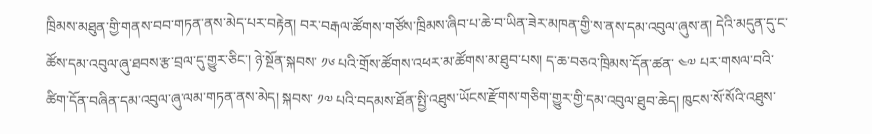ཁྲིམས་མཐུན་གྱི་གནས་བབ་གཏན་ནས་མེད་པར་བརྟེན། བར་བརྒལ་ཚོགས་གཙོས་ཁྲིམས་ཞིབ་པ་ཆེ་བ་ཡིན་ཟེར་མཁན་གྱི་ས་ནས་དམ་འབུལ་ཞུས་ན། དེའི་མདུན་དུ་ང་ཚོས་དམ་འབུལ་ཞུ་ཐབས་རྩ་བྲལ་དུ་གྱུར་ཅིང་། ཉེ་སྔོན་སྐབས་ ༡༦ པའི་གྲོས་ཚོགས་འཕར་མ་ཚོགས་མ་ཐུབ་པས། ད་ཆ་བཅའ་ཁྲིམས་དོན་ཚན་ ༤༧ པར་གསལ་བའི་ཚིག་དོན་བཞིན་དམ་འབུལ་ཞུ་ལམ་གཏན་ནས་མེད། སྐབས་ ༡༧ པའི་བདམས་ཐོན་སྤྱི་འཐུས་ཡོངས་རྫོགས་གཅིག་གྱུར་གྱི་དམ་འབུལ་ཐུབ་ཆེད། ཁུངས་སོ་སོའི་འཐུས་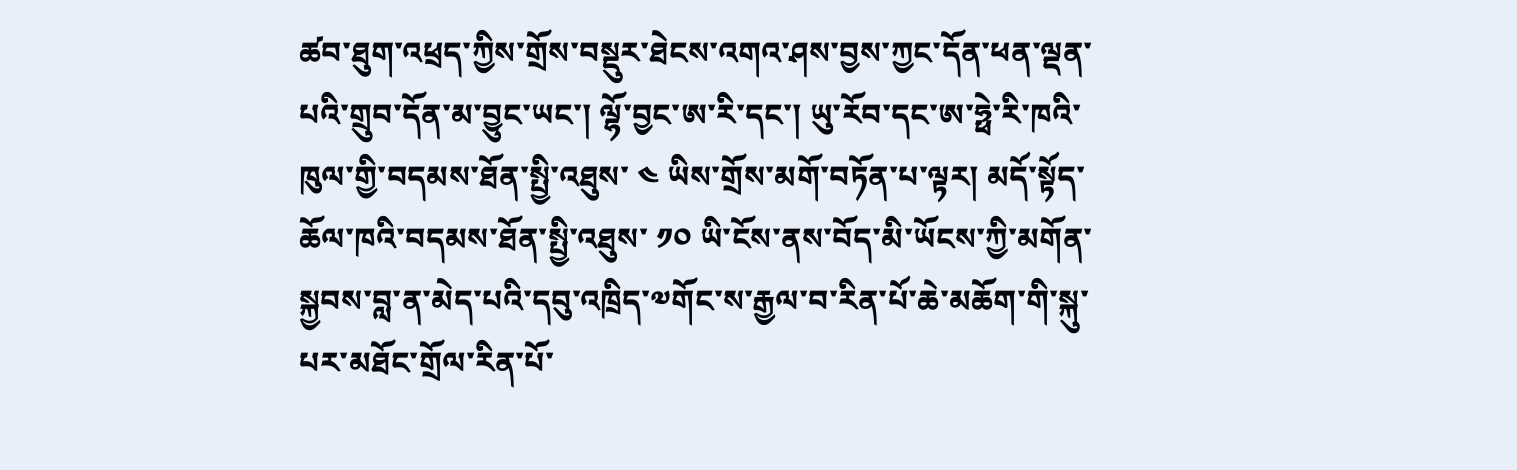ཚབ་ཐུག་འཕྲད་ཀྱིས་གྲོས་བསྡུར་ཐེངས་འགའ་ཤས་བྱས་ཀྱང་དོན་ཕན་ལྡན་པའི་གྲུབ་དོན་མ་བྱུང་ཡང་། ལྷོ་བྱང་ཨ་རི་དང་། ཡུ་རོབ་དང་ཨ་ཧྥེ་རི་ཁའི་ཁུལ་གྱི་བདམས་ཐོན་སྤྱི་འཐུས་ ༤ ཡིས་གྲོས་མགོ་བཏོན་པ་ལྟར། མདོ་སྟོད་ཆོལ་ཁའི་བདམས་ཐོན་སྤྱི་འཐུས་ ༡༠ ཡི་ངོས་ནས་བོད་མི་ཡོངས་ཀྱི་མགོན་སྐྱབས་བླ་ན་མེད་པའི་དབུ་འཁྲིད་༧གོང་ས་རྒྱལ་བ་རིན་པོ་ཆེ་མཆོག་གི་སྐུ་པར་མཐོང་གྲོལ་རིན་པོ་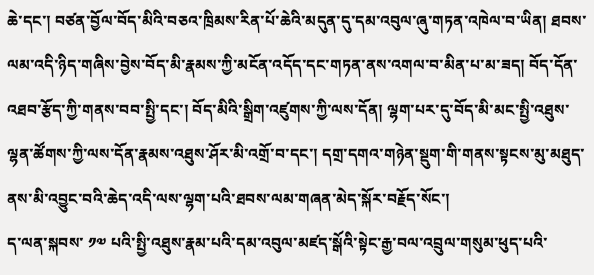ཆེ་དང་། བཙན་བྱོལ་བོད་མིའི་བཅའ་ཁྲིམས་རིན་པོ་ཆེའི་མདུན་དུ་དམ་འབུལ་ཞུ་གཏན་འཁེལ་བ་ཡིན། ཐབས་ལམ་འདི་ཉིད་གཞིས་བྱེས་བོད་མི་རྣམས་ཀྱི་མངོན་འདོད་དང་གཏན་ནས་འགལ་བ་མིན་པ་མ་ཟད། བོད་དོན་འཐབ་རྩོད་ཀྱི་གནས་བབ་སྤྱི་དང་། བོད་མིའི་སྒྲིག་འཛུགས་ཀྱི་ལས་དོན། ལྷག་པར་དུ་བོད་མི་མང་སྤྱི་འཐུས་ལྷན་ཚོགས་ཀྱི་ལས་དོན་རྣམས་འཐུས་ཤོར་མི་འགྲོ་བ་དང་། དགྲ་དགའ་གཉེན་སྡུག་གི་གནས་སྟངས་མུ་མཐུད་ནས་མི་འབྱུང་བའི་ཆེད་འདི་ལས་ལྷག་པའི་ཐབས་ལམ་གཞན་མེད་སྐོར་བརྗོད་སོང་།
ད་ལན་སྐབས་ ༡༧ པའི་སྤྱི་འཐུས་རྣམ་པའི་དམ་འབུལ་མཛད་སྒོའི་སྟེང་རྒྱ་བལ་འབྲུལ་གསུམ་ཕུད་པའི་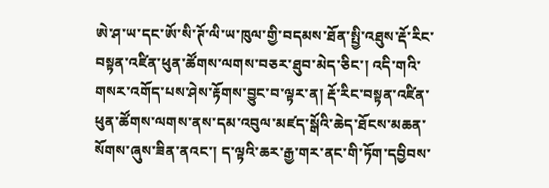ཨེ་ཤ་ཡ་དང་ཨོ་སི་ཊོ་ལི་ཡ་ཁུལ་གྱི་བདམས་ཐོན་སྤྱི་འཐུས་རྡོ་རིང་བསྟན་འཛིན་ཕུན་ཚོགས་ལགས་བཅར་ཐུབ་མེད་ཅིང་། འདི་གའི་གསར་འགོད་པས་ཤེས་རྟོགས་བྱུང་བ་ལྟར་ན། རྡོ་རིང་བསྟན་འཛིན་ཕུན་ཚོགས་ལགས་ནས་དམ་འབུལ་མཛད་སྒོའི་ཆེད་ཐོངས་མཆན་སོགས་ཞུས་ཟིན་ནའང་། ད་ལྟའི་ཆར་རྒྱ་གར་ནང་གི་ཏོག་དབྱིབས་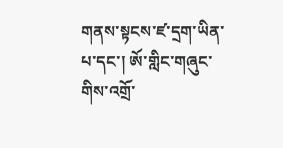གནས་སྟངས་ཛ་དྲག་ཡིན་པ་དང་། ཨོ་གླིང་གཞུང་གིས་འགྲོ་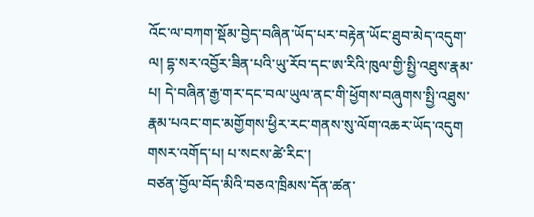འོང་ལ་བཀག་སྡོམ་བྱེད་བཞིན་ཡོད་པར་བརྟེན་ཡོང་ཐུབ་མེད་འདུག་ལ། དྷ་སར་འབྱོར་ཟིན་པའི་ཡུ་རོབ་དང་ཨ་རིའི་ཁུལ་གྱི་སྤྱི་འཐུས་རྣམ་པ། དེ་བཞིན་རྒྱ་གར་དང་བལ་ཡུལ་ནང་གི་ཕྱོགས་བཞུགས་སྤྱི་འཐུས་རྣམ་པའང་གང་མགྱོགས་ཕྱིར་རང་གནས་སུ་ལོག་འཆར་ཡོད་འདུག
གསར་འགོད་པ། པ་སངས་ཚེ་རིང་།
བཙན་བྱོལ་བོད་མིའི་བཅའ་ཁྲིམས་དོན་ཚན་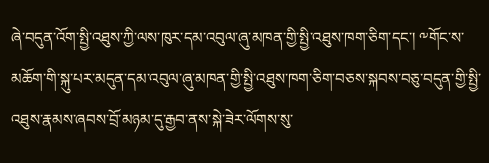ཞེ་བདུན་འོག་སྤྱི་འཐུས་ཀྱི་ལས་ཁུར་དམ་འབུལ་ཞུ་མཁན་གྱི་སྤྱི་འཐུས་ཁག་ཅིག་དང་། ༸གོང་ས་མཆོག་གི་སྐུ་པར་མདུན་དམ་འབུལ་ཞུ་མཁན་གྱི་སྤྱི་འཐུས་ཁག་ཅིག་བཅས་སྐབས་བཅུ་བདུན་གྱི་སྤྱི་འཐུས་རྣམས་ཞབས་བྲོ་མཉམ་དུ་རྒྱབ་ནས་སྐེ་ཟེར་ལོགས་སུ་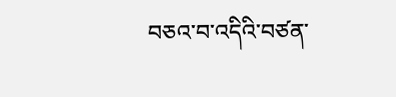བཅའ་བ་འདིའི་བཙན་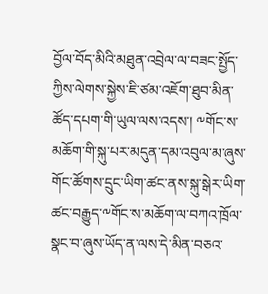བྱོལ་བོད་མིའི་མཐུན་འབྲེལ་ལ་བཟང་སྤྱོད་ཀྱིས་ལེགས་སྐྱེས་ཇི་ཙམ་འཇོག་ཐུབ་མིན་ཚོད་དཔག་གི་ཡུལ་ལས་འདས་། ༸གོང་ས་མཆོག་གི་སྐུ་པར་མདུན་དམ་འབུལ་མ་ཞུས་གོང་ཚོགས་དྲུང་ཡིག་ཚང་ནས་སྐུ་སྒེར་ཡིག་ཚང་བརྒྱུད་༸གོང་ས་མཆོག་ལ་བཀའ་ཁྲོལ་སྣང་བ་ཞུས་ཡོད་ན་ལས་དེ་མིན་བཅའ་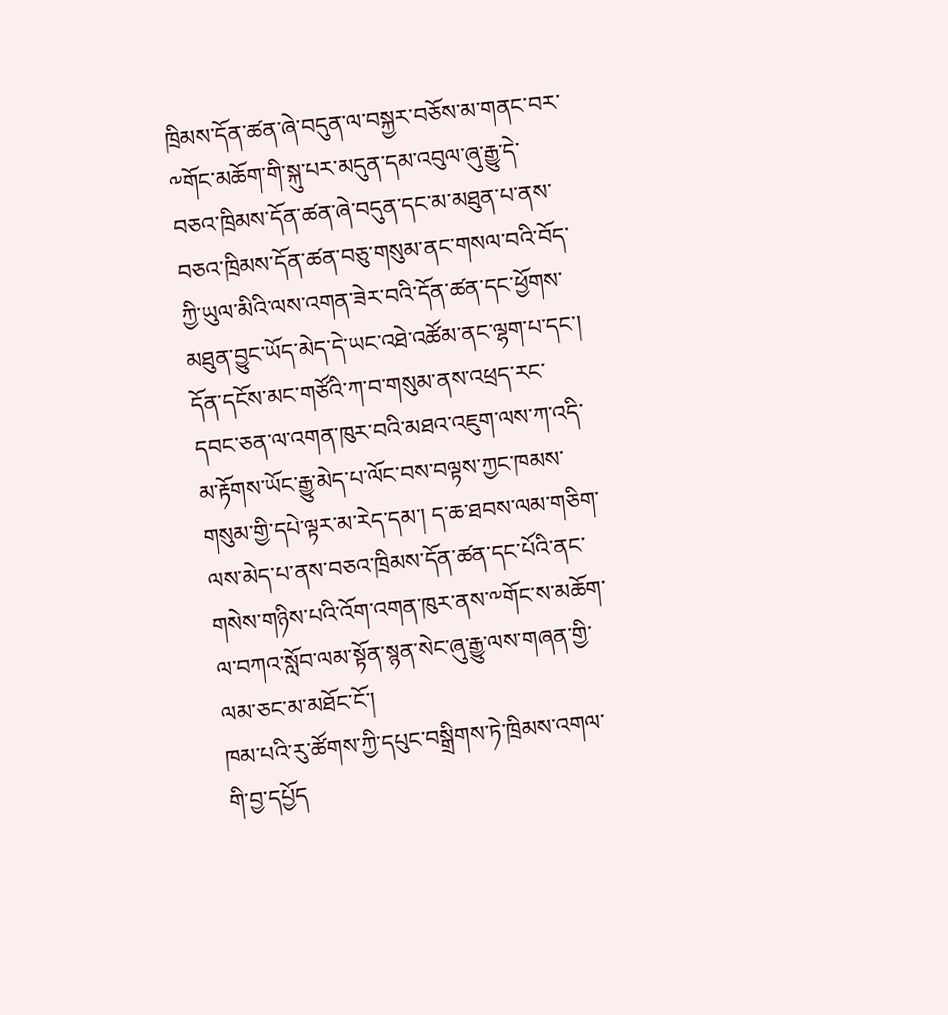ཁྲིམས་དོན་ཚན་ཞེ་བདུན་ལ་བསྐྱར་བཅོས་མ་གནང་བར་༸གོང་མཆོག་གི་སྐུ་པར་མདུན་དམ་འབུལ་ཞུ་རྒྱུ་དེ་བཅའ་ཁྲིམས་དོན་ཚན་ཞེ་བདུན་དང་མ་མཐུན་པ་ནས་བཅའ་ཁྲིམས་དོན་ཚན་བཅུ་གསུམ་ནང་གསལ་བའི་བོད་ཀྱི་ཡུལ་མིའི་ལས་འགན་ཟེར་བའི་དོན་ཚན་དང་ཕྱོགས་མཐུན་བྱུང་ཡོད་མེད་དེ་ཡང་འཐེ་འཚོམ་ནང་ལྷག་པ་དང་། དོན་དངོས་མང་གཙོའི་ཀ་བ་གསུམ་ནས་འཕྲད་རང་དབང་ཅན་ལ་འགན་ཁུར་བའི་མཐའ་འཇུག་ལས་ཀ་འདི་མ་རྟོགས་ཡོང་རྒྱུ་མེད་པ་ལོང་བས་བལྟས་ཀྱང་ཁམས་གསུམ་གྱི་དཔེ་ལྟར་མ་རེད་དམ་། ད་ཆ་ཐབས་ལམ་གཅིག་ལས་མེད་པ་ནས་བཅའ་ཁྲིམས་དོན་ཚན་དང་པོའི་ནང་གསེས་གཉིས་པའི་འོག་འགན་ཁུར་ནས་༸གོང་ས་མཆོག་ལ་བཀའ་སློབ་ལམ་སྟོན་སྙན་སེང་ཞུ་རྒྱུ་ལས་གཞན་གྱི་ལམ་ཅང་མ་མཐོང་ངོ་།
ཁམ་པའི་རུ་ཚོགས་ཀྱི་དཔུང་བསྒྲིགས་ཏེ་ཁྲིམས་འགལ་གི་བྱ་དཔྱོད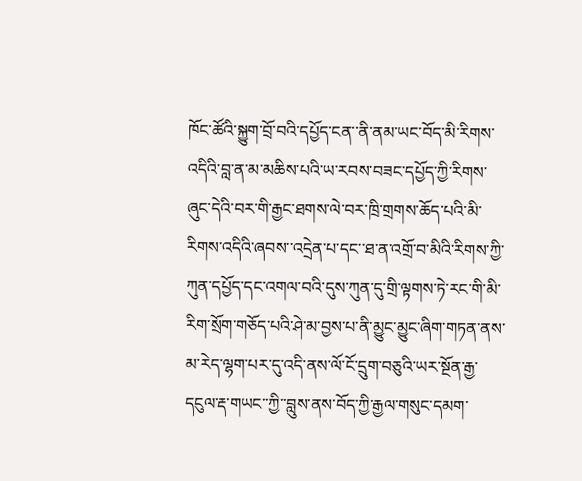ཁོང་ཚོའི་སྐྱུག་བྲོ་བའི་དཔྱོད་ངན་་ནི་ནམ་ཡང་བོད་མི་རིགས་འདིའི་བླ་ན་མ་མཆིས་པའི་ཡ་རབས་བཟང་དཔྱོད་ཀྱི་རིགས་ཞུང་དེའི་བར་གི་རྒྱང་ཐགས་ལེ་བར་ཁྲི་གྲགས་ཆོད་པའི་མི་རིགས་འདིའི་ཞབས་་འདྲེན་པ་དང་་ཐ་ན་འགྲོ་བ་མིའི་རིགས་ཀྱི་ཀུན་དཔྱོད་དང་འགལ་བའི་དུས་ཀུན་དུ་གྲི་ལྟགས་ཏེ་རང་གི་མི་རིག་སྲོག་གཅོད་པའི་ཤེ་མ་བྱས་པ་ནི་མྱུང་མྱུང་ཞིག་གཏན་ནས་མ་རེད་ལྷག་པར་དུ་འདི་ནས་ལོ་ངོ་དྲུག་བཅུའི་ཡར་སྔོན་རྒྱ་དངུལ་རྡ་གཡང་་ཀྱི་་བླུས་ནས་བོད་ཀྱི་རྒྱལ་གསུང་དམག་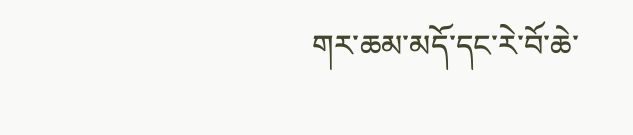གར་ཆམ་མདོ་དང་རེ་བོ་ཆེ་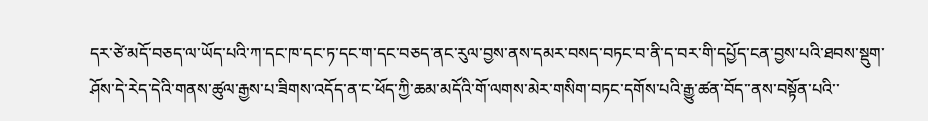དར་ཙེ་མདོ་བཅད་ལ་ཡོད་པའི་ཀ་དང་ཁ་དང་ཏ་དང་ག་དང་བཅད་ནང་རུལ་བྱས་ནས་དམར་བསད་བཏང་བ་ནི་ད་བར་གི་དཔྱོད་ངན་བྱས་པའི་ཐབས་སྡུག་ཤོས་དེ་རེད་དེའི་གནས་ཚུལ་རྒྱས་པ་ཟིགས་འདོད་ན་ང་ཕོད་ཀྱི་ཆམ་མདོའི་གོ་ལགས་མེར་གསིག་བཏང་དགོས་པའི་རྒྱུ་ཚན་བོད་་ནས་བསྟོན་པའི་་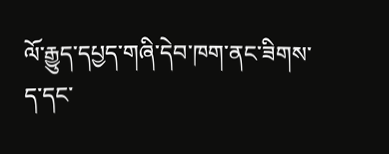ལོ་རྒྱུད་དཔྱད་གཞི་དེབ་ཁག་ནང་ཟིགས་
ད་དང་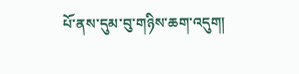པོ་ནས་དུམ་བུ་གཉིས་ཆག་འདུག།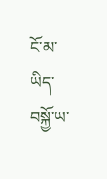ངོ་མ་ཡིད་བསྐྱོ་ཡ་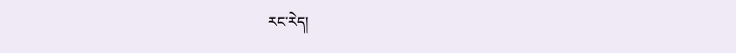རང་རེད།